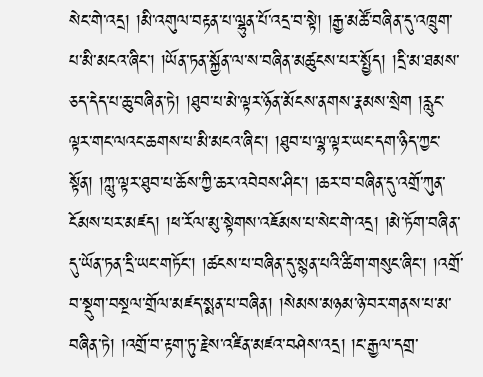སེང་གེ་འདྲ། །མི་འགུལ་བརྟན་པ་ལྷུན་པོ་འདྲ་བ་སྟེ། །རྒྱ་མཚོ་བཞིན་དུ་འཁྲུག་པ་མི་མངའ་ཞིང་། །ཡོན་ཏན་སྐྱོན་ལ་ས་བཞིན་མཚུངས་པར་སྤྱོད། །དྲི་མ་ཐམས་ཅད་དེད་པ་ཆུ་བཞིན་ཏེ། །ཐུབ་པ་མེ་ལྟར་ཉོན་མོངས་ནགས་རྣམས་སྲེག །རླུང་ལྟར་གང་ལའང་ཆགས་པ་མི་མངའ་ཞིང་། །ཐུབ་པ་ལྷ་ལྟར་ཡང་དག་ཉིད་ཀྱང་སྟོན། །ཀླུ་ལྟར་ཐུབ་པ་ཆོས་ཀྱི་ཆར་འབེབས་ཤིང་། །ཆར་བ་བཞིན་དུ་འགྲོ་ཀུན་ངོམས་པར་མཛད། །ཕ་རོལ་མུ་སྟེགས་འཇོམས་པ་སེང་གེ་འདྲ། །མེ་ཏོག་བཞིན་དུ་ཡོན་ཏན་དྲི་ཡང་གཏོང་། །ཚངས་པ་བཞིན་དུ་སྙན་པའི་ཚིག་གསུང་ཞིང་། །འགྲོ་བ་སྡུག་བསྔལ་གྲོལ་མཛད་སྨན་པ་བཞིན། །སེམས་མཉམ་ཉེ་བར་གནས་པ་མ་བཞིན་ཏེ། །འགྲོ་བ་རྟག་ཏུ་རྗེས་འཛིན་མཛའ་བཤེས་འདྲ། །ང་རྒྱལ་དགྲ་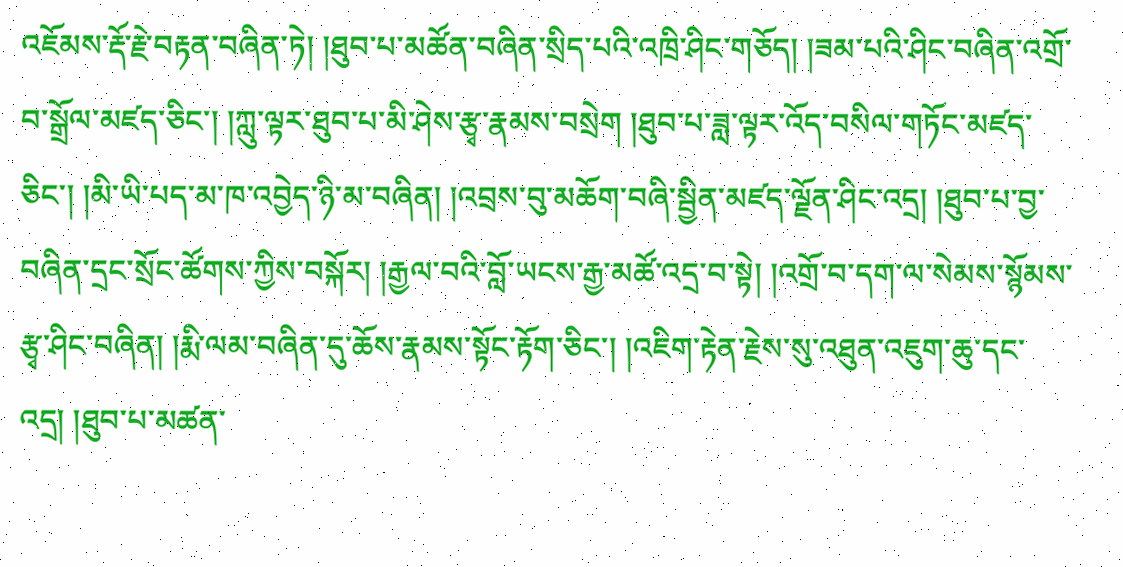འཇོམས་རྡོ་རྗེ་བརྟན་བཞིན་ཏེ། །ཐུབ་པ་མཚོན་བཞིན་སྲིད་པའི་འཁྲི་ཤིང་གཅོད། །ཟམ་པའི་ཤིང་བཞིན་འགྲོ་བ་སྒྲོལ་མཛད་ཅིང་། །ཀླུ་ལྟར་ཐུབ་པ་མི་ཤེས་རྩྭ་རྣམས་བསྲེག །ཐུབ་པ་ཟླ་ལྟར་འོད་བསིལ་གཏོང་མཛད་ཅིང་། །མི་ཡི་པད་མ་ཁ་འབྱེད་ཉི་མ་བཞིན། །འབྲས་བུ་མཆོག་བཞི་སྦྱིན་མཛད་ལྗོན་ཤིང་འདྲ། །ཐུབ་པ་བྱ་བཞིན་དྲང་སྲོང་ཚོགས་ཀྱིས་བསྐོར། །རྒྱལ་བའི་བློ་ཡངས་རྒྱ་མཚོ་འདྲ་བ་སྟེ། །འགྲོ་བ་དག་ལ་སེམས་སྙོམས་རྩྭ་ཤིང་བཞིན། །རྨི་ལམ་བཞིན་དུ་ཆོས་རྣམས་སྟོང་རྟོག་ཅིང་། །འཇིག་རྟེན་རྗེས་སུ་འཐུན་འཇུག་ཆུ་དང་འདྲ། །ཐུབ་པ་མཚན་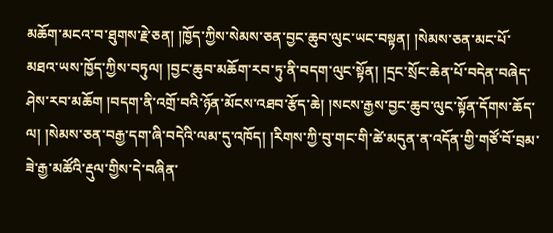མཆོག་མངའ་བ་ཐུགས་རྗེ་ཅན། །ཁྱོད་ཀྱིས་སེམས་ཅན་བྱང་ཆུབ་ལུང་ཡང་བསྟན། །སེམས་ཅན་མང་པོ་མཐའ་ཡས་ཁྱོད་ཀྱིས་བཏུལ། །བྱང་ཆུབ་མཆོག་རབ་ཏུ་ནི་བདག་ལུང་སྟོན། །དྲང་སྲོང་ཆེན་པོ་བདེན་བཞེད་ཤེས་རབ་མཆོག །བདག་ནི་འགྲོ་བའི་ཉོན་མོངས་འཐབ་རྩོད་ཆེ། །སངས་རྒྱས་བྱང་ཆུབ་ལུང་སྟོན་དོགས་ཆོད་ལ། །སེམས་ཅན་བརྒྱ་དག་ཞི་བདེའི་ལམ་དུ་འཁོད། །རིགས་ཀྱི་བུ་གང་གི་ཚེ་མདུན་ན་འདོན་གྱི་གཙོ་བོ་བྲམ་ཟེ་རྒྱ་མཚོའི་རྡུལ་གྱིས་དེ་བཞིན་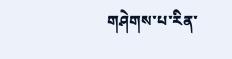གཤེགས་པ་རིན་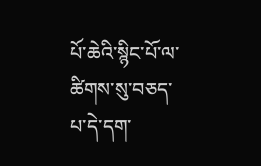པོ་ཆེའི་སྙིང་པོ་ལ་ཚིགས་སུ་བཅད་པ་དེ་དག་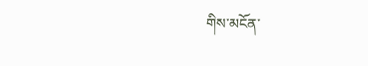གིས་མངོན་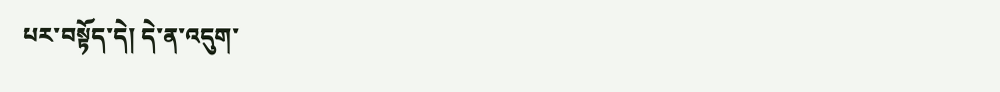པར་བསྟོད་དེ། དེ་ན་འདུག་